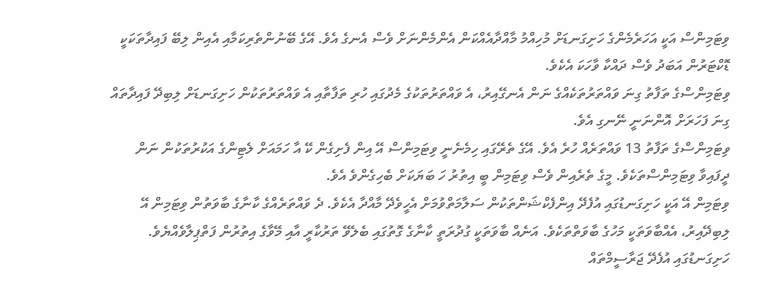ވިޓަމިންސް އަކީ އަހަރެމެންގެ ހަށިގަނޑަށް މުހިއްމު މާއްދާއެއްކަން އެންމެންނަށް ވެސް އެނގެ އެވެ. އޭގެ ބޭނުންތެރިކަމާއި އެއިން ލިބޭ ފައިދާތަކަކީ ޑޮކްޓަރުން އަބަދު ވެސް ދައްކާ ވާހަކަ އެކެވެ.
ވިޓަމިންސްގެ ތަފާތު ގިނަ ވައްތަރުތަކެއްގެ ނަން އެނގޭއިރު، އެ ވައްތަރުތަކުގެ މެދުގައި ހުރި ތަފާތާއި އެ ވައްތަރުތަކުން ހަށިގަނޑަށް ލިބިދޭ ފައިދާތައް ގިނަ ފަހަރަށް އޮންނަނީ ނޭނގި އެވެ.
ވިޓަމިންސްގެ ތަފާތު 13 ވައްތަރެއް ހުރެ އެވެ. އޭގެ ތެރޭގައި ހިމެނެނީ ވިޓަމިންސް އޭ އިން ފެށިގެން ކޭ އާ ހަމައަށް ލެޓިންގެ އަކުރުތަކުން ނަން ދީފައިވާ ވިޓަމިންސްތަކެވެ. މީގެ ތެރެއިން ވެސް ވިޓަމިން ބީ އިތުރު ހަ ބަޔަކަށް ބެހިގެންވެ އެވެ.
ވިޓަމިން އޭ އަކީ ހަށިގަނޑުގައި އުފެދޭ އިންފެކްޝަންތަކުން ސަލާމަތްވުމަށް އެހީވެދޭ މާއްދާ އެކެވެ. ދެ ވައްތަރެއްގެ ކާނާގެ ބާވަތުން ވިޓަމިން އޭ ލިބިދޭއިރު، އެއްބާވަތަކީ މަހުގެ ބާވަތްތަކެވެ. އަނެއް ބާވަތަކީ ގުދުރަތީ ކާނާގެ ގޮތުގައި ބެލެވޭ ތަރުކާރީ އާއި މޭވާގެ އިތުރުން ފަތްޕިލާވެއްޔެވެ.
ހަށިގަނޑުގައި އުފެދޭ ޖަރާސީމްތައް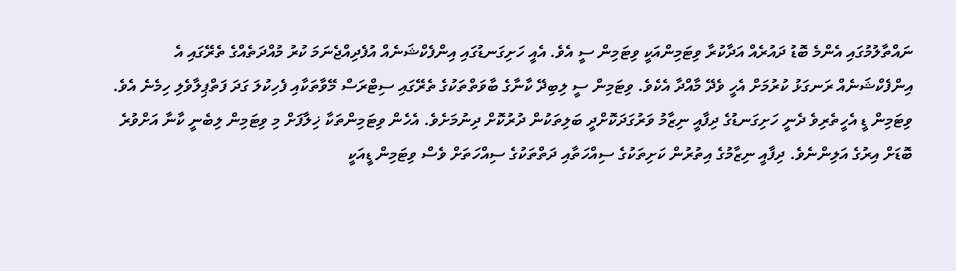ނައްތާލުމުގައި އެންމެ ބޮޑު ދައުރެއް އަދާކުރާ ވިޓަމިންއަކީ ވިޓަމިން ސީ އެވެ. އެއީ ހަށިގަނޑުގައި އިންފެކްޝަނެއް އުފެދިއްޖެނަމަ ކުރު މުއްދަތެއްގެ ތެރޭގައި އެ އިންފެކްޝަނެއް ރަނގަޅު ކުރުމަށް އެހީ ވެދޭ މާއްދާ އެކެވެ. ވިޓަމިން ސީ ލިބިދޭ ކާނާގެ ބާވަތްތަކުގެ ތެރޭގައި ސިޓްރަސް މޭވާތަކާއި ފެހިކުލަ ގަދަ ފަތްޕިލާވެލި ހިމެނެ އެވެ.
ވިޓަމިން ޑީ އެހީތެރިވެ ދެނީ ހަށިގަނޑުގެ ދިފާއީ ނިޒާމު ވަރުގަދަކޮށްދީ ބަލިތަކުން ދުރުކޮށް ދިނުމަށެވެ. އެހެން ވިޓަމިންތަކާ ޚިލާފަށް މި ވިޓަމިން ލިބެނީ ކާނާ އަށްވުރެ ބޮޑަށް އިރުގެ އަލިންނެވެ. ދިފާއީ ނިޒާމުގެ އިތުރުން ކަށިތަކުގެ ސިއްހަތާއި ދަތްތަކުގެ ސިއްހަތަށް ވެސް ވިޓަމިން ޑީއަކީ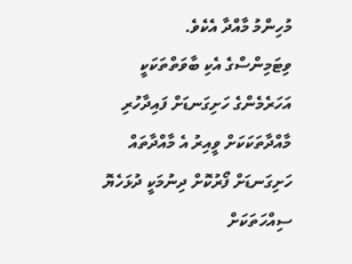މުހިންމު މާއްދާ އެކެވެ.
ވިޓަމިންސްގެ އެކި ބާވަތްތަކަކީ އަހަރެމެންގެ ހަށިގަނޑަށް ފައިދާހުރި މާއްދާތަކަކަށް ވީއިރު އެ މާއްދާތައް ހަށިގަނޑަށް ފޯރުކޮށް ދިނުމަކީ ދުޅަހެޔޮ ސިއްހަތަކަށް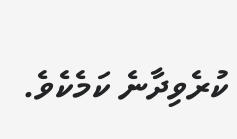ކުރެވިދާނެ ކަމެކެވެ.